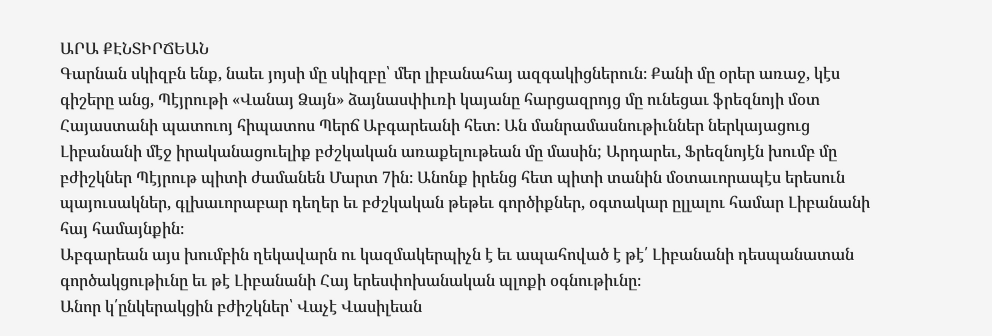ԱՐԱ ՔԷՆՏԻՐՃԵԱՆ
Գարնան սկիզբն ենք, նաեւ յոյսի մը սկիզբը՝ մեր լիբանահայ ազգակիցներուն։ Քանի մը օրեր առաջ, կէս գիշերը անց, Պէյրութի «Վանայ Ձայն» ձայնասփիւռի կայանը հարցազրոյց մը ունեցաւ ֆրեզնոյի մօտ Հայաստանի պատուոյ հիպատոս Պերճ Աբգարեանի հետ։ Ան մանրամասնութիւններ ներկայացուց Լիբանանի մէջ իրականացուելիք բժշկական առաքելութեան մը մասին; Արդարեւ, Ֆրեզնոյէն խումբ մը բժիշկներ Պէյրութ պիտի ժամանեն Մարտ 7ին։ Անոնք իրենց հետ պիտի տանին մօտաւորապէս երեսուն պայուսակներ, գլխաւորաբար դեղեր եւ բժշկական թեթեւ գործիքներ, օգտակար ըլլալու համար Լիբանանի հայ համայնքին։
Աբգարեան այս խումբին ղեկավարն ու կազմակերպիչն է եւ ապահոված է թէ՛ Լիբանանի դեսպանատան գործակցութիւնը եւ թէ Լիբանանի Հայ երեսփոխանական պլոքի օգնութիւնը։
Անոր կ՛ընկերակցին բժիշկներ՝ Վաչէ Վասիլեան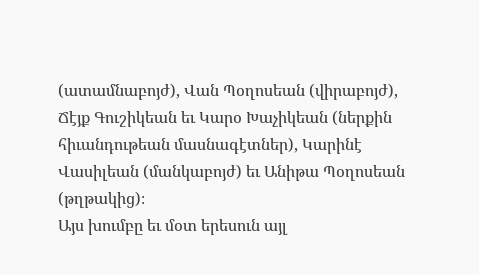(ատամնաբոյժ), Վան Պօղոսեան (վիրաբոյժ), Ճէյք Գուշիկեան եւ Կարօ Խաչիկեան (ներքին հիւանդութեան մասնագէտներ), Կարինէ Վասիլեան (մանկաբոյժ) եւ Անիթա Պօղոսեան (թղթակից)։
Այս խումբը եւ մօտ երեսուն այլ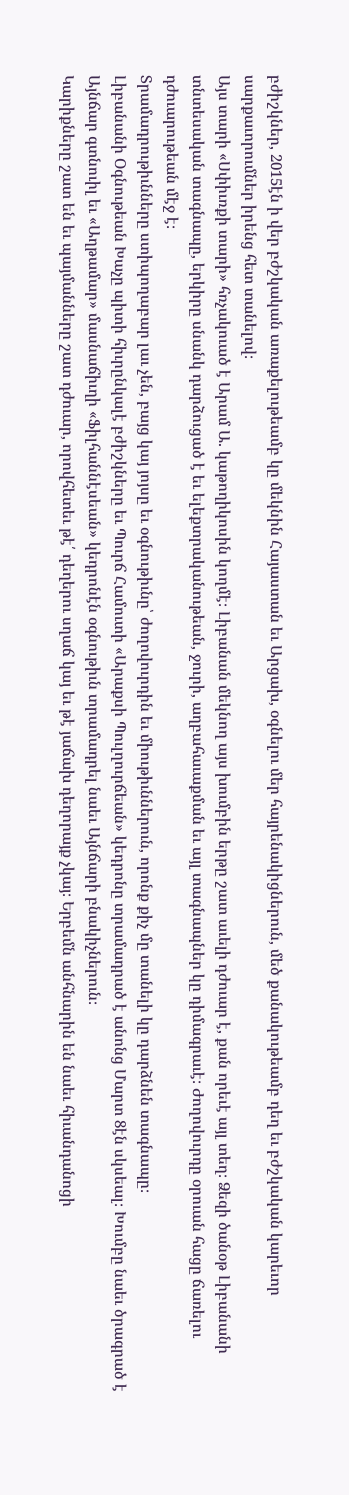բժիշկներ, 2015էն ի վեր բժշկական առաքելութեամբ կը մեկնին Հայաստան եւ Արցախ, օգնելու մեր հայրենակիցներուն, մեծ քանակութեամբ դեղ եւ բժշկական կարեւոր սարքաւորումներ իրենց հետ տանելով։
Այս տարի «Սփիւռքի տարի» հռչակուած է Արամ Ա. կաթողիկոսին կողմէ։ Լիբանան մեկնող այս խումբին երթը շատ աւելի դժուար է, քան որեւէ այլ տեղ։ Ձեզի ծանօթ Լիբանանի տնտեսական տագնապը, երկիրը սնանկ դարձուցած է եւ ելեքտրականութեան, ջուրի, աղբահաւաքման եւ այլ տագնապներ կը դիմագրաւէ։ Ժողովուրդը օրուան հացը ճառելու դժուարութեան մէջ է։
Տրամադրութիւնները ստիպողաբար լաւ չեն, բայց կայ յոյսը եւ օգնութիւնը՝ ժողովուրդին եւ միութիւններուն, որոնք քիչ մը տանելի կը դարձնեն տագնապը։
Լիբանանի Օգնութեան Խաչը պիտի հիւրընկալէ բժիշկները եւ Պուրճ Համուտի «Արաքսի Պուլղուրճեան» կեդրոնը տրամադրած է անոնց Մարտ 8էն սկսեալ։ Խումբը նաեւ ծրագրած է Այնճար գտնուիլ եւ «Աղթամար» մասնաճիւղի «Ֆիլհաննէսեան» կեդրոնէն օգնութիւն տրամադրել նաեւ Այնճարի բնակիչներուն։
Կարիքները շատ են եւ պայմանները շատ դժուար, որովհետեւ թէ՛ դեղերու սղաճ կայ եւ թէ յաճախ դեղորայք չկայ։ Երբեմն անհնարին են նաեւ հիւանդանոցի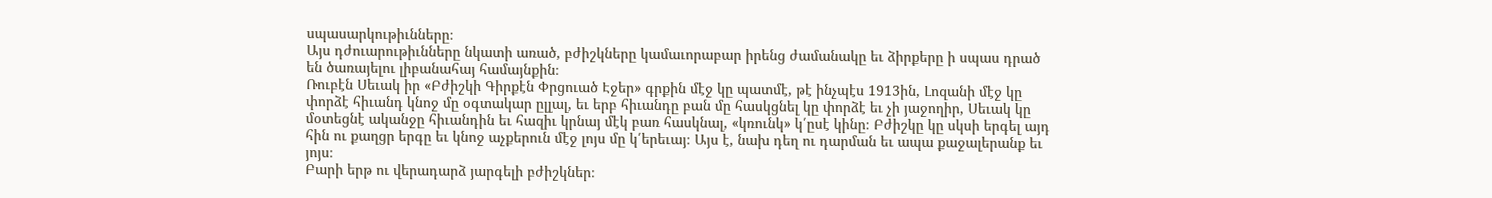սպասարկութիւնները։
Այս դժուարութիւնները նկատի առած, բժիշկները կամաւորաբար իրենց ժամանակը եւ ձիրքերը ի սպաս դրած են ծառայելու լիբանահայ համայնքին։
Ռուբէն Սեւակ իր «Բժիշկի Գիրքէն Փրցուած Էջեր» գրքին մէջ կը պատմէ, թէ ինչպէս 1913ին, Լոզանի մէջ կը փորձէ հիւանդ կնոջ մը օգտակար ըլլալ, եւ երբ հիւանդը բան մը հասկցնել կը փորձէ եւ չի յաջողիր, Սեւակ կը մօտեցնէ ականջը հիւանդին եւ հազիւ կրնայ մէկ բառ հասկնալ, «կռունկ» կ՛ըսէ կինը։ Բժիշկը կը սկսի երգել այդ հին ու քաղցր երգը եւ կնոջ աչքերուն մէջ լոյս մը կ՛երեւայ։ Այս է, նախ դեղ ու դարման եւ ապա քաջալերանք եւ յոյս։
Բարի երթ ու վերադարձ յարգելի բժիշկներ։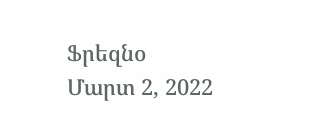Ֆրեզնօ
Մարտ 2, 2022